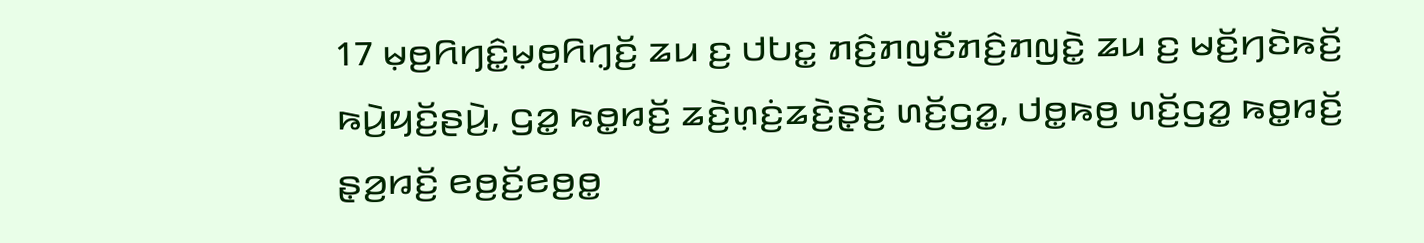17 ꤗ꤫ꤥ꤬ꤖꤚꤢꤨ꤭ꤗ꤫ꤥ꤬ꤖꤚ꤫ꤢꤩ꤬ ꤘꤣ ꤢ꤬ ꤓꤝꤢ꤭ ꤊꤢꤨ꤬ꤊꤜꤢꤪꤊꤢꤨ꤬ꤊꤜꤢꤧ꤭ ꤘꤣ ꤢ꤬ ꤗꤢꤩ꤬ꤚꤢꤧꤒꤢꤩ꤬ ꤒꤣꤧ꤬ꤟꤢꤩ꤬ꤔꤣꤧ꤬, ꤞꤤ꤭ ꤒꤥ꤭ꤙꤢꤩ꤬ ꤘꤢꤧ꤬ꤛ꤫ꤢꤦ꤬ꤘꤢꤧ꤬ꤔ꤫ꤢꤧ꤬ ꤛꤢꤩ꤬ꤞꤤ꤭, ꤓꤥ꤭ꤒꤥ꤬ ꤛꤢꤩ꤬ꤞꤤ꤭ ꤒꤥ꤭ꤙꤢꤩ꤬ ꤔ꤫ꤤ꤬ꤙꤢꤩ꤬ ꤕꤥ꤬ꤢꤩ꤬ꤕꤥ꤬ꤥ꤭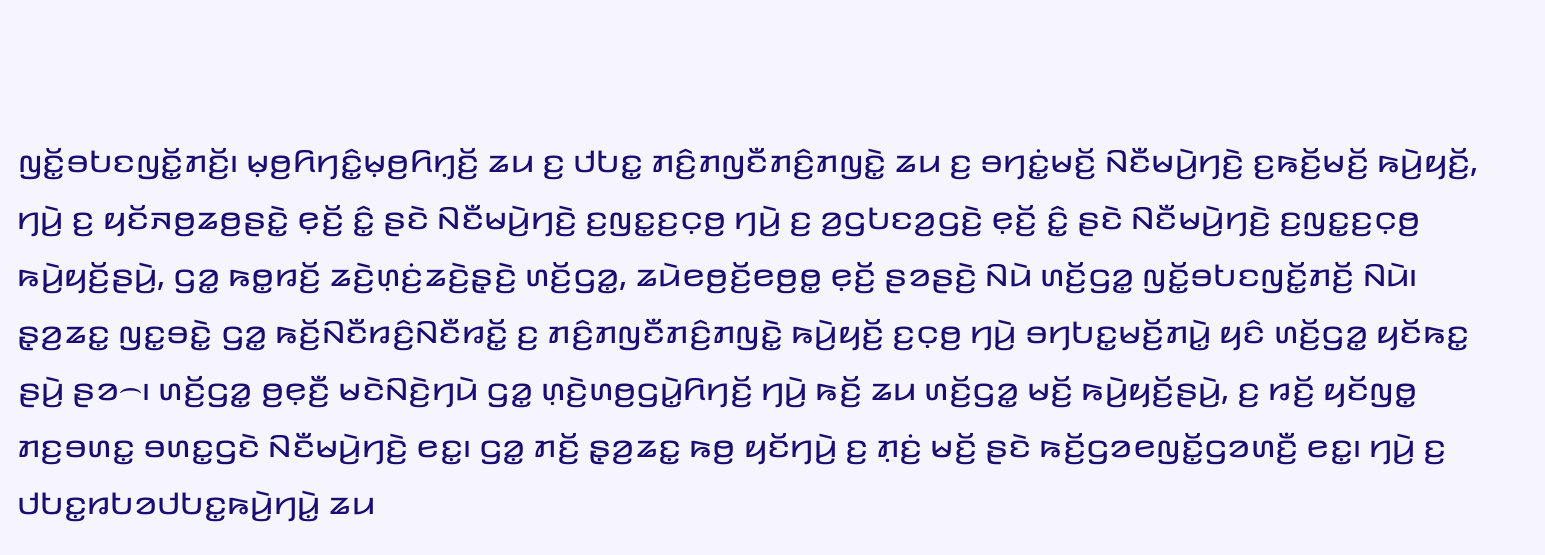ꤜꤢꤩ꤭ꤋꤝꤢꤜꤢꤩ꤭ꤊꤢꤩ꤬꤯ ꤗ꤫ꤥ꤬ꤖꤚꤢꤨ꤭ꤗ꤫ꤥ꤬ꤖꤚ꤫ꤢꤩ꤬ ꤘꤣ ꤢ꤬ ꤓꤝꤢ꤭ ꤊꤢꤨ꤬ꤊꤜꤢꤪꤊꤢꤨ꤬ꤊꤜꤢꤧ꤭ ꤘꤣ ꤢ꤬ ꤋꤚꤢꤦ꤭ꤗꤢꤩ꤬ ꤡꤢꤪꤗꤣꤧ꤬ꤚꤢꤧ꤬ ꤢ꤬ꤒꤢꤩ꤬ꤗꤢꤩ꤬ ꤒꤣꤧ꤬ꤟꤢꤩ꤬, ꤚꤣꤧ꤬ ꤢ꤬ ꤟꤢꤩꤏꤥ꤬ꤘꤥ꤬ꤔꤢꤧ꤭ ꤕ꤫ꤢꤩ꤬ ꤢꤨ꤭ ꤔꤢꤧ ꤡꤢꤪꤗꤣꤧ꤬ꤚꤢꤧ꤬ ꤢ꤬ꤜꤢ꤭ꤢ꤬ꤍ꤫ꤥ꤬ ꤚꤣꤧ꤬ ꤢ꤬ ꤤ꤬ꤞꤝꤢꤤ꤬ꤞꤢꤧ꤬ ꤕ꤫ꤢꤩ꤬ ꤢꤨ꤭ ꤔꤢꤧ ꤡꤢꤪꤗꤣꤧ꤬ꤚꤢꤧ꤬ ꤢ꤬ꤜꤢ꤭ꤢ꤬ꤍ꤫ꤥ꤬ ꤒꤣꤧ꤬ꤟꤢꤩ꤬ꤔꤣꤧ꤬, ꤞꤤ꤭ ꤒꤥ꤭ꤙꤢꤩ꤬ ꤘꤢꤧ꤬ꤛ꤫ꤢꤦ꤬ꤘꤢꤧ꤬ꤔ꤫ꤢꤧ꤬ ꤛꤢꤩ꤬ꤞꤤ꤭, ꤘꤣꤧꤕꤥ꤬ꤢꤩ꤬ꤕꤥ꤬ꤥ꤭ ꤕ꤫ꤢꤩ꤬ ꤔꤤꤔꤢꤧ꤬ ꤡꤣꤧ ꤛꤢꤩ꤬ꤞꤤ꤭ ꤜꤢꤩ꤭ꤋꤝꤢꤜꤢꤩ꤭ꤊꤢꤩ꤬ ꤡꤣꤧ꤯
ꤔ꤫ꤤ꤬ꤘꤢ꤭ ꤜꤢ꤭ꤋꤢꤧ꤭ ꤞꤤ꤭ ꤒꤢꤩ꤬ꤡꤢꤪꤙꤢꤨ꤬ꤡꤢꤪꤙꤢꤩ꤭ ꤢ꤬ ꤊꤢꤨ꤬ꤊꤜꤢꤪꤊꤢꤨ꤬ꤊꤜꤢꤧ꤭ ꤒꤣꤧ꤬ꤟꤢꤩ꤬ ꤢ꤬ꤍ꤫ꤥ꤬ ꤚꤣꤧ꤬ ꤋꤚꤝꤢ꤭ꤗꤢꤩ꤬ꤊꤣꤧ꤭ ꤟꤢꤨ ꤛꤢꤩ꤬ꤞꤤ꤭ ꤟꤢꤩꤒꤢ꤭ ꤔꤣꤧ꤬ ꤔꤤ꤮꤯ ꤛꤢꤩ꤬ꤞꤤ꤭ ꤥ꤬ꤕ꤫ꤢꤪ꤬ ꤗꤢꤧꤡꤢꤧ꤬ꤚꤣꤧ ꤞꤤ꤭ ꤛ꤫ꤢꤧ꤬ꤛꤥ꤬ꤞꤣꤧ꤭ꤖꤚꤢꤩ꤬ ꤚꤣꤧ꤬ ꤒꤢꤩ꤬ ꤘꤣ ꤛꤢꤩ꤬ꤞꤤ꤭ ꤗꤢꤩ꤬ ꤒꤣꤧ꤬ꤟꤢꤩ꤬ꤔꤣꤧ꤬, ꤢ꤬ ꤙꤢꤩ꤬ ꤟꤢꤩꤜꤥ꤭ ꤊꤢ꤬ꤋꤛꤢ꤭ ꤋꤛꤢ꤭ꤞꤢꤧ ꤡꤢꤪꤗꤣꤧ꤬ꤚꤢꤧ꤬ ꤕꤢ꤭꤯ ꤞꤤ꤭ ꤊꤢꤩ꤬ ꤔ꤫ꤤ꤬ꤘꤢ꤭ ꤒꤥ꤬ ꤟꤢꤩꤚꤣꤧ꤬ ꤢ꤬ ꤊ꤫ꤢꤦ꤬ ꤗꤢꤩ꤬ ꤔꤢꤧ ꤒꤢꤩ꤬ꤞꤤꤕꤜꤢꤩ꤭ꤞꤤꤛꤢꤪ꤬ ꤕꤢ꤭꤯ ꤚꤣꤧ꤬ ꤢ꤬ ꤓꤝꤢ꤭ꤙꤝꤤꤓꤝꤢ꤭ꤒꤣꤧ꤬ꤚꤣꤧ꤭ ꤘꤣ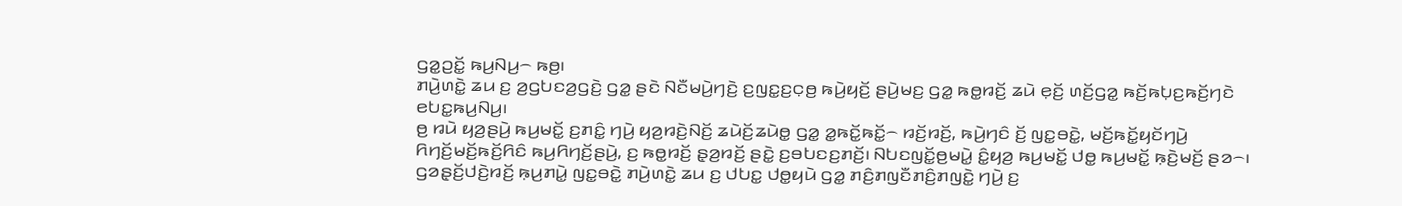ꤞꤤ꤭ꤑꤢꤩ꤭ ꤒꤣ꤬ꤡꤣ꤬꤮ ꤒꤥ꤬꤯
ꤊꤣꤧ꤬ꤛꤢꤧ꤭ ꤘꤣ ꤢ꤬ ꤤ꤬ꤞꤝꤢꤤ꤬ꤞꤢꤧ꤬ ꤞꤤ꤭ ꤔꤢꤧ ꤡꤢꤪꤗꤣꤧ꤬ꤚꤢꤧ꤬ ꤢ꤬ꤜꤢ꤭ꤢ꤬ꤍ꤫ꤥ꤬ ꤒꤣꤧ꤬ꤟꤢꤩ꤬ ꤔꤣꤧ꤬ꤗꤢ꤬ ꤞꤤ꤭ ꤒꤥ꤭ꤙꤢꤩ꤬ ꤘꤣꤧ ꤕ꤫ꤢꤩ꤬ ꤛꤢꤩ꤬ꤞꤤ꤭ ꤒꤢꤩ꤬ꤒꤝ꤫ꤢ꤬ꤒꤢꤩ꤬ꤚꤢꤧ ꤕꤝꤢ꤭ꤒꤣ꤬ꤡꤣ꤬꤯
ꤥ꤬ ꤙꤣꤧ ꤟꤤ꤬ꤔꤣꤧ꤬ ꤒꤣ꤬ꤗꤢꤩ꤭ ꤢ꤬ꤊꤢꤨ꤭ ꤚꤣꤧ꤬ ꤟꤤ꤬ꤙꤢꤧ꤬ꤡꤢꤩ꤬ ꤘꤣꤧꤢꤩ꤬ꤘꤣꤧꤥ꤭ ꤞꤤ꤭ ꤤ꤭ꤒꤢꤩ꤭ꤒꤢꤩ꤭꤮ ꤙꤢꤩ꤬ꤙꤢꤩ꤬, ꤒꤣꤧ꤬ꤚꤢꤨ ꤢꤩ꤬ ꤜꤢ꤭ꤋꤢꤧ꤭, ꤗꤢꤩ꤬ꤒꤢꤩ꤭ꤟꤢꤩꤚꤣꤧ꤬ ꤖꤚꤢꤩ꤬ꤗꤢꤩ꤬ꤒꤢꤩ꤬ꤖꤢꤨ ꤒꤣ꤬ꤖꤚꤢꤩ꤬ꤔꤣꤧ꤬, ꤢ꤬ ꤒꤥ꤭ꤙꤢꤩ꤬ ꤔ꤫ꤤ꤬ꤙꤢꤩ꤬ ꤔꤢꤧ꤭ ꤢ꤬ꤋꤝꤢꤢ꤬ꤊꤢꤩ꤬꤯ ꤡꤝꤢꤜꤢꤩ꤭ꤥ꤬ꤗꤣꤧ꤭ ꤢꤨ꤭ꤟꤤ꤬ ꤒꤣ꤬ꤗꤢꤩ꤭ ꤓꤥ꤭ ꤒꤣ꤬ꤗꤢꤩ꤭ ꤒ꤫ꤢꤧ꤬ꤗꤢꤩ꤬ ꤔꤤ꤮꤯
ꤞꤤꤔ꤫ꤢꤩ꤬ꤓꤢꤧ꤬ꤙꤢꤩ꤬ ꤒ꤫ꤣ꤬ꤊꤣꤧ꤭ ꤜꤢ꤭ꤋꤢꤧ꤭ ꤊꤣꤧ꤬ꤛꤢꤧ꤭ ꤘꤣ ꤢ꤬ ꤓꤝꤢ꤭ ꤓꤥ꤭ꤟꤣꤧ ꤞꤤ꤭ ꤊꤢꤨ꤬ꤊꤜꤢꤪꤊꤢꤨ꤬ꤊꤜꤢꤧ꤭ ꤚꤣꤧ꤬ ꤢ꤬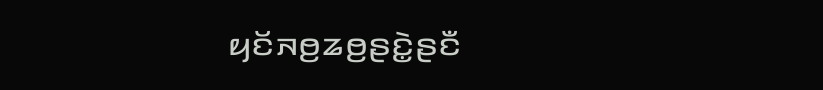ꤟꤢꤩꤏꤥ꤬ꤘꤥ꤬ꤔꤢꤧ꤭ꤔꤢꤪ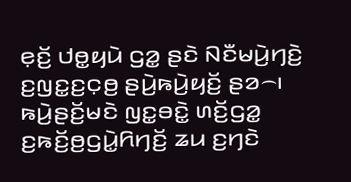ꤕ꤫ꤢꤩ꤬ ꤓꤥ꤭ꤟꤣꤧ ꤞꤤ꤭ ꤔꤢꤧ ꤡꤢꤪꤗꤣꤧ꤬ꤚꤢꤧ꤬ ꤢ꤬ꤜꤢ꤭ꤢ꤬ꤍ꤫ꤥ꤬ ꤔꤣꤧ꤬ꤒꤣꤧ꤬ꤟꤢꤩ꤬ ꤔꤤ꤮꤯ ꤒꤣꤧ꤬ꤔꤢꤩ꤬ꤗꤢꤧ ꤜꤢ꤭ꤋꤢꤧ꤭ ꤛꤢꤩ꤬ꤞꤤ꤭ ꤢ꤬ꤒꤢꤩ꤬ꤥ꤬ꤞꤣꤧ꤭ꤖꤚꤢꤩ꤬ ꤘꤣ ꤢ꤬ꤚꤢꤧ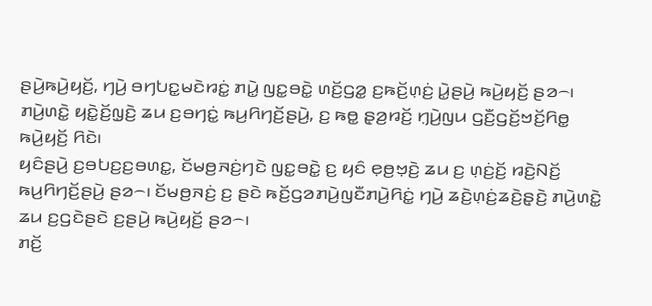ꤔꤣꤧ꤬ꤒꤣꤧ꤬ꤟꤢꤩ꤬, ꤚꤣꤧ꤬ ꤋꤚꤝꤢ꤭ꤗꤢꤧꤙꤢꤦ꤭ ꤊꤣꤧ꤭ ꤜꤢ꤭ꤋꤢꤧ꤭ ꤛꤢꤩ꤬ꤞꤤ꤭ ꤢ꤬ꤒꤢꤩ꤬ꤛ꤫ꤢꤦ꤬ ꤣꤧ꤭ꤔꤣꤧ꤬ ꤒꤣꤧ꤬ꤟꤢꤩ꤬ ꤔꤤ꤮꤯
ꤊꤣꤧ꤬ꤛꤢꤧ꤭ ꤟꤢꤧ꤭ꤢꤩ꤬ꤜ꤫ꤢꤧ꤬ ꤘꤣ ꤢ꤬ꤋꤚꤢꤦ꤭ ꤒꤣ꤬ꤖꤚꤢꤩ꤬ꤔꤣꤧ꤬, ꤢ꤬ ꤒꤥ꤭ ꤔ꤫ꤤ꤬ꤙꤢꤩ꤬ ꤚ꤫ꤣꤧ꤬ꤜꤣ ꤞꤢꤪ꤬ꤞꤢꤩ꤬ꤠꤢꤩ꤬ꤖꤥ꤭ ꤒꤣꤧ꤬ꤟꤢꤩ꤬ ꤖꤢꤧ꤯
ꤟꤢꤨꤔꤣꤧ꤬ ꤢ꤬ꤋꤝꤢ꤬ꤢ꤬ꤋꤛꤢ꤭, ꤢꤩꤗꤥ꤬ꤏꤢꤦ꤬ꤚꤢꤧ ꤜꤢ꤭ꤋꤢꤧ꤭ ꤢ꤬ ꤟꤢꤨ ꤕ꤫ꤥ꤬ꤠ꤫ꤢꤧ꤬ ꤘꤣ ꤢ꤬ ꤛ꤫ꤢꤦ꤬ꤢꤩ꤬ ꤙꤢꤧ꤬ꤡꤢꤩ꤬ ꤒꤣ꤬ꤖꤚꤢꤩ꤬ꤔꤣꤧ꤬ ꤔꤤ꤮꤯ ꤢꤩꤗꤥ꤬ꤏꤢꤦ꤬ ꤢ꤬ ꤔꤢꤧ ꤒꤢꤩ꤬ꤞꤤꤊꤣꤧ꤬ꤜꤢꤪꤊꤣꤧ꤬ꤖꤢꤦ꤭ ꤚꤣꤧ꤬ ꤘꤢꤧ꤬ꤛ꤫ꤢꤦ꤬ꤘꤢꤧ꤬ꤔ꤫ꤢꤧ꤬ ꤊꤣꤧ꤬ꤛꤢꤧ꤭ ꤘꤣ ꤢ꤬ꤞꤢꤧꤔꤢꤧ ꤢ꤬ꤔꤣꤧ꤬ ꤒꤣꤧ꤬ꤟꤢꤩ꤬ ꤔꤤ꤮꤯
ꤊꤢꤩ꤬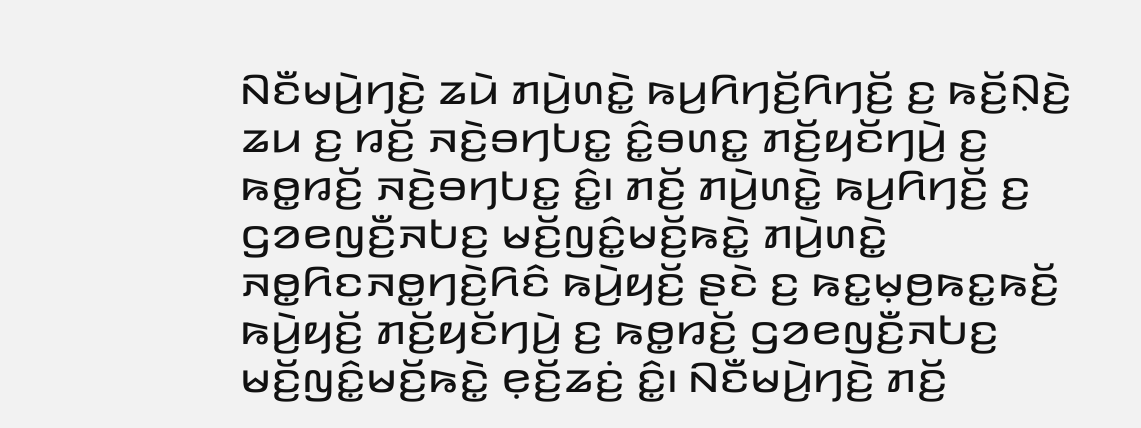ꤡꤢꤪꤗꤣꤧ꤬ꤚꤢꤧ꤬ ꤘꤣꤧ ꤊꤣꤧ꤬ꤛꤢꤧ꤭ ꤒꤣ꤬ꤖꤚꤢꤩ꤬ꤖꤚꤢꤩ꤬ ꤢ꤬ ꤒꤢꤩ꤬ꤡ꤫ꤢꤧ꤬ ꤘꤣ ꤢ꤬ ꤙꤢꤩ꤬ ꤏꤢꤧ꤬ꤋꤚꤝꤢ꤭ ꤢꤨ꤭ꤋꤛꤢ꤭ ꤊꤢꤩ꤬ꤟꤢꤩꤚꤣꤧ꤬ ꤢ꤬ ꤒꤥ꤭ꤙꤢꤩ꤬ ꤏꤢꤧ꤬ꤋꤚꤝꤢ꤭ ꤢꤨ꤭꤯ ꤊꤢꤩ꤬ ꤊꤣꤧ꤬ꤛꤢꤧ꤭ ꤒꤣ꤬ꤖꤚꤢꤩ꤬ ꤢ꤬ ꤞꤤꤕꤜꤢꤪ꤬ꤏꤝꤢ꤬ ꤗꤢꤩ꤬ꤜꤢꤨ꤭ꤗꤢꤩ꤬ꤒꤢꤧ꤭ ꤊꤣꤧ꤬ꤛꤢꤧ꤭ ꤏꤥ꤭ꤖꤢꤏꤥ꤭ꤚꤢꤧ꤬ꤖꤢꤨ ꤒꤣꤧ꤬ꤟꤢꤩ꤬ ꤔꤢꤧ ꤢ꤬ ꤒꤢ꤭ꤗ꤫ꤥ꤬ꤒꤢ꤭ꤒꤢꤩ꤬ ꤒꤣꤧ꤬ꤟꤢꤩ꤬ ꤊꤢꤩ꤬ꤟꤢꤩꤚꤣꤧ꤬ ꤢ꤬ ꤒꤥ꤭ꤙꤢꤩ꤬ ꤞꤤꤕꤜꤢꤪ꤬ꤏꤝꤢ꤬ ꤗꤢꤩ꤬ꤜꤢꤨ꤭ꤗꤢꤩ꤬ꤒꤢꤧ꤭ ꤕ꤫ꤢꤩ꤬ꤘꤢꤦ꤬ ꤢꤨ꤭꤯ ꤡꤢꤪꤗꤣꤧ꤬ꤚꤢꤧ꤬ ꤊꤢꤩ꤬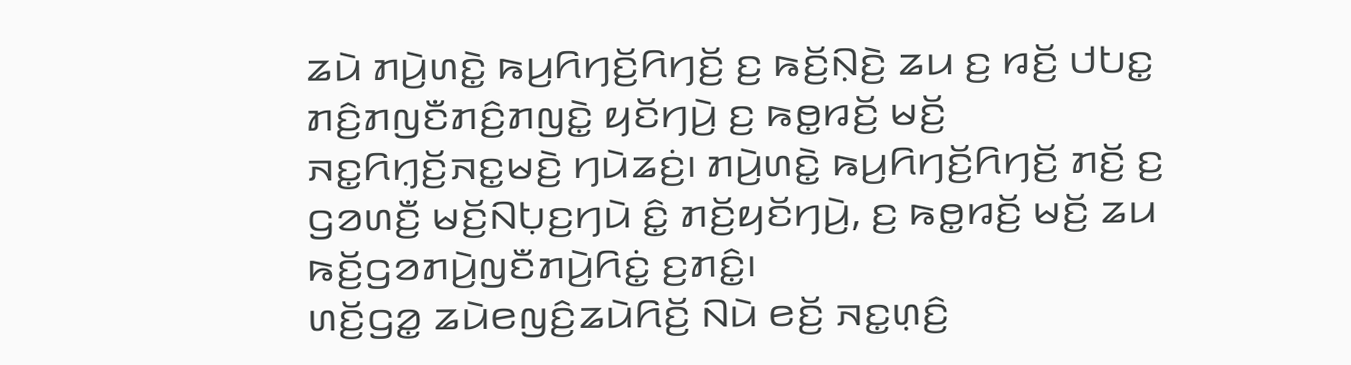ꤘꤣꤧ ꤊꤣꤧ꤬ꤛꤢꤧ꤭ ꤒꤣ꤬ꤖꤚꤢꤩ꤬ꤖꤚꤢꤩ꤬ ꤢ꤬ ꤒꤢꤩ꤬ꤡ꤫ꤢꤧ꤬ ꤘꤣ ꤢ꤬ ꤙꤢꤩ꤬ ꤓꤝꤢ꤭ ꤊꤢꤨ꤬ꤊꤜꤢꤪꤊꤢꤨ꤬ꤊꤜꤢꤧ꤭ ꤟꤢꤩꤚꤣꤧ꤬ ꤢ꤬ ꤒꤥ꤭ꤙꤢꤩ꤬ ꤗꤢꤩ꤬ ꤏꤢ꤭ꤖꤚ꤫ꤢꤩ꤬ꤏꤢ꤭ꤗꤢꤧ꤬ ꤚꤣꤧꤘꤢꤦ꤬꤯ ꤊꤣꤧ꤬ꤛꤢꤧ꤭ ꤒꤣ꤬ꤖꤚꤢꤩ꤬ꤖꤚꤢꤩ꤬ ꤊꤢꤩ꤬ ꤢ꤬ ꤞꤤꤛꤢꤪ꤬ ꤗꤢꤩ꤬ꤡꤝ꤫ꤢ꤬ꤚꤣꤧ ꤢꤨ꤭ ꤊꤢꤩ꤬ꤟꤢꤩꤚꤣꤧ꤬, ꤢ꤬ ꤒꤥ꤭ꤙꤢꤩ꤬ ꤗꤢꤩ꤬ ꤘꤣ ꤒꤢꤩ꤬ꤞꤤꤊꤣꤧ꤬ꤜꤢꤪꤊꤣꤧ꤬ꤖꤢꤦ꤭ ꤢ꤬ꤊꤢꤨ꤭꤯
ꤛꤢꤩ꤬ꤞꤤ꤭ ꤘꤣꤧꤕꤜꤢꤨ꤬ꤘꤣꤧꤖꤢꤩ꤬ ꤡꤣꤧ ꤕꤢꤩ꤬ ꤏꤢ꤭ꤛ꤫ꤢꤨ꤬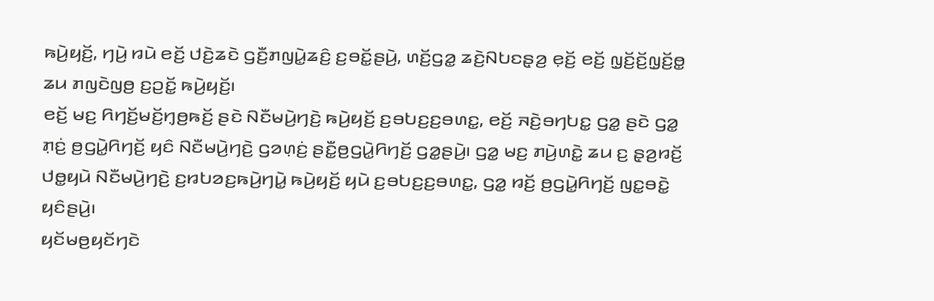ꤒꤣꤧ꤬ꤟꤢꤩ꤬, ꤚꤣꤧ꤬ ꤙꤣꤧ ꤕꤢꤩ꤬ ꤓꤢꤧ꤬ꤘꤢꤧ ꤞꤢꤪ꤬ꤊꤜꤣꤧ꤭ꤘꤢꤨ꤬ ꤢ꤬ꤋꤢꤩ꤭ꤔꤣꤧ꤬, ꤛꤢꤩ꤬ꤞꤤ꤭ ꤘꤢꤧ꤬ꤡꤝꤢꤔ꤫ꤤ꤬ ꤕ꤫ꤢꤩ꤬ ꤕꤢꤩ꤬ ꤜ꤫ꤢꤩ꤬ꤢꤩ꤬ꤜ꤫ꤢꤩ꤬ꤥ꤭ ꤘꤣ ꤊꤜꤢꤧꤜꤥ꤬ ꤢ꤬ꤑꤢꤩ꤭ ꤒꤣꤧ꤬ꤟꤢꤩ꤬꤯
ꤕꤢꤩ꤬ ꤗꤢ꤬ ꤖꤚꤢꤩ꤬ꤗꤢꤩ꤬ꤚ꤫ꤥ꤬ꤒꤢꤩ꤬ ꤔꤢꤧ ꤡꤢꤪꤗꤣꤧ꤬ꤚꤢꤧ꤬ ꤒꤣꤧ꤬ꤟꤢꤩ꤬ ꤢ꤬ꤋꤝꤢ꤬ꤢ꤬ꤋꤛꤢ꤭, ꤕꤢꤩ꤬ ꤏꤢꤧ꤬ꤋꤚꤝꤢ꤭ ꤞꤤ꤭ ꤔꤢꤧ ꤞꤤ꤭ ꤊ꤫ꤢꤦ꤬ ꤥ꤬ꤞꤣꤧ꤭ꤖꤚꤢꤩ꤬ ꤟꤢꤨ ꤡꤢꤪꤗꤣꤧ꤬ꤚꤢꤧ꤬ ꤞꤤꤛ꤫ꤢꤦ꤬ ꤔꤢꤪ꤭ꤥ꤬ꤞꤣꤧ꤭ꤖꤚꤢꤩ꤬ ꤞꤤ꤭ꤔꤣꤧ꤬꤯ ꤞꤤ꤭ ꤗꤢ꤬ ꤊꤣꤧ꤬ꤛꤢꤧ꤭ ꤘꤣ ꤢ꤬ ꤔ꤫ꤤ꤬ꤙꤢꤩ꤬ ꤓꤥ꤭ꤟꤣꤧ ꤡꤢꤪꤗꤣꤧ꤬ꤚꤢꤧ꤬ ꤢ꤬ꤙꤝꤤꤢ꤬ꤒꤣꤧ꤬ꤚꤣꤧ꤭ ꤒꤣꤧ꤬ꤟꤢꤩ꤬ ꤟꤣꤧ ꤢ꤬ꤋꤝꤢ꤬ꤢ꤬ꤋꤛꤢ꤭, ꤞꤤ꤭ ꤙꤢꤩ꤬ ꤥ꤬ꤞꤣꤧ꤭ꤖꤚꤢꤩ꤬ ꤜꤢ꤭ꤋꤢꤧ꤭ ꤟꤢꤨꤔꤣꤧ꤬꤯
ꤟꤢꤩꤗꤥ꤬ꤟꤢꤩꤚꤢꤧ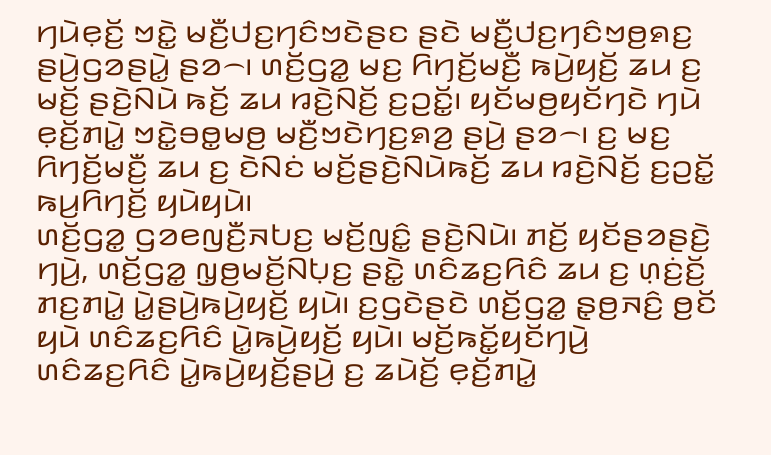ꤚꤣꤧꤕ꤫ꤢꤩ꤬ ꤠꤢꤧ꤭ ꤗꤢꤪ꤬ꤓꤢ꤬ꤚꤢꤨꤠꤢꤧꤔꤢ ꤔꤢꤧ ꤗꤢꤪ꤬ꤓꤢ꤬ꤚꤢꤨꤠꤥ꤬ꤎꤢ꤬ ꤔꤣꤧ꤬ꤞꤤꤔꤣꤧ꤭ ꤔꤤ꤮꤯ ꤛꤢꤩ꤬ꤞꤤ꤭ ꤗꤢ꤬ ꤖꤚꤢꤩ꤬ꤗꤢꤪ꤬ ꤒꤣꤧ꤬ꤟꤢꤩ꤬ ꤘꤣ ꤢ꤬ ꤗꤢꤩ꤬ ꤔꤢꤧ꤬ꤡꤣꤧ ꤒꤢꤩ꤬ ꤘꤣ ꤙꤢꤧ꤬ꤡꤢꤩ꤬ ꤢ꤬ꤑꤢꤩ꤭꤯ ꤟꤢꤩꤗꤥ꤬ꤟꤢꤩꤚꤢꤧ ꤚꤣꤧ ꤕ꤫ꤢꤩ꤬ꤊꤣꤧ꤭ ꤠꤢꤧ꤭ꤋꤥ꤭ꤗꤥ꤬ ꤗꤢꤪ꤬ꤠꤢꤧꤚꤢ꤬ꤎꤤ꤬ ꤔꤣꤧ꤬ ꤔꤤ꤮꤯ ꤢ꤬ ꤗꤢ꤬ ꤖꤚꤢꤩ꤬ꤗꤢꤪ꤬ ꤘꤣ ꤢ꤬ ꤢꤧꤡꤢꤦ ꤗꤢꤩ꤬ꤔꤢꤧ꤬ꤡꤣꤧꤒꤢꤩ꤬ ꤘꤣ ꤙꤢꤧ꤬ꤡꤢꤩ꤬ ꤢ꤬ꤑꤢꤩ꤭ ꤒꤣ꤬ꤖꤚꤢꤩ꤬ ꤟꤣꤧꤟꤣꤧ꤯
ꤛꤢꤩ꤬ꤞꤤ꤭ ꤞꤤꤕꤜꤢꤪ꤬ꤏꤝꤢ꤬ ꤗꤢꤩ꤬ꤜꤢꤨ꤭ ꤔꤢꤧ꤬ꤡꤣꤧ꤯ ꤊꤢꤩ꤬ ꤟꤢꤩꤔꤤꤔꤢꤧ꤬ ꤚꤣꤧ꤬, ꤛꤢꤩ꤬ꤞꤤ꤭ ꤜ꤫ꤥ꤬ꤗꤢꤩ꤬ꤡꤝ꤫ꤢ꤬ ꤔꤢꤧ꤭ ꤛꤢꤨꤘꤢ꤬ꤖꤢꤨ ꤘꤣ ꤢ꤬ ꤛ꤫ꤢꤦ꤬ꤢꤩ꤬ ꤊꤢ꤬ꤊꤣꤧ꤭ ꤣꤧ꤭ꤔꤣꤧ꤬ꤒꤣꤧ꤬ꤟꤢꤩ꤬ ꤟꤣꤧ꤯ ꤢ꤬ꤞꤢꤧꤔꤢꤧ ꤛꤢꤩ꤬ꤞꤤ꤭ ꤔ꤫ꤥ꤬ꤏꤢꤨ꤬ ꤥ꤬ꤢꤩ ꤟꤣꤧ ꤛꤢꤨꤘꤢ꤬ꤖꤢꤨ ꤣꤧ꤭ꤒꤣꤧ꤬ꤟꤢꤩ꤬ ꤟꤣꤧ꤯ ꤗꤢꤩ꤬ꤒꤢꤩ꤭ꤟꤢꤩꤚꤣꤧ꤬ ꤛꤢꤨꤘꤢ꤬ꤖꤢꤨ ꤣꤧ꤭ꤒꤣꤧ꤬ꤟꤢꤩ꤬ꤔꤣꤧ꤬ ꤢ꤬ ꤘꤣꤧꤢꤩ꤬ ꤕ꤫ꤢꤩ꤬ꤊꤣꤧ꤭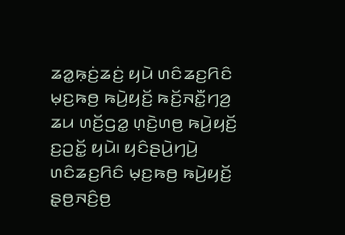ꤘꤤ꤭ꤒ꤫ꤢꤦ꤬ꤘꤢꤦ꤬ ꤟꤣꤧ ꤛꤢꤨꤘꤢ꤬ꤖꤢꤨ ꤗ꤫ꤢ꤬ꤒꤥ꤬ ꤒꤣꤧ꤬ꤟꤢꤩ꤬ ꤒꤢꤩ꤬ꤏꤢꤪ꤭ꤚꤤ꤬ ꤘꤣ ꤛꤢꤩ꤬ꤞꤤ꤭ ꤛ꤫ꤢꤧ꤬ꤛꤥ꤬ ꤒꤣꤧ꤬ꤟꤢꤩ꤬ ꤢ꤬ꤑꤢꤩ꤭ ꤟꤣꤧ꤯ ꤟꤢꤨꤔꤣꤧ꤬ꤚꤣꤧ꤬ ꤛꤢꤨꤘꤢ꤬ꤖꤢꤨ ꤗ꤫ꤢ꤬ꤒꤥ꤬ ꤒꤣꤧ꤬ꤟꤢꤩ꤬ ꤔ꤫ꤥ꤬ꤏꤢꤨ꤬ꤥ꤬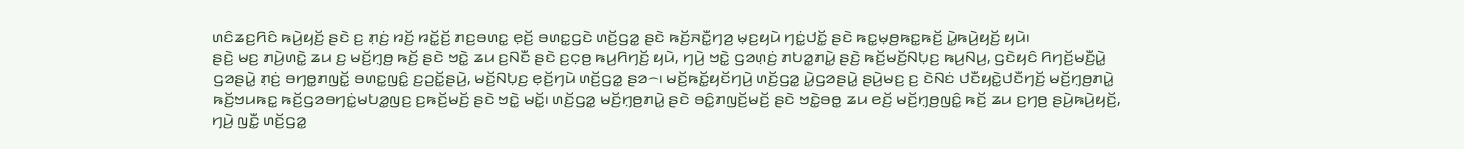ꤛꤢꤨꤘꤢ꤬ꤖꤢꤨ ꤒꤣꤧ꤬ꤟꤢꤩ꤬ ꤔꤢꤧ ꤢ꤬ ꤊ꤫ꤢꤦ꤬ ꤙꤢꤩ꤬ ꤙꤢꤩ꤭ꤢꤩ꤬ ꤊꤢ꤬ꤋꤛꤢ꤭ ꤕ꤫ꤢꤩ꤬ ꤋꤛꤢ꤭ꤞꤢꤧ ꤛꤢꤩ꤬ꤞꤤ꤭ ꤔꤢꤧ ꤒꤢꤩ꤬ꤏꤢꤪ꤭ꤚꤤ꤬ ꤗ꤫ꤢ꤬ꤟꤣꤧ ꤚꤢꤦ꤭ꤓꤢꤩ꤭ ꤔꤢꤧ ꤒꤢ꤭ꤗ꤫ꤥ꤬ꤒꤢ꤭ꤒꤢꤩ꤬ ꤣꤧ꤭ꤒꤣꤧ꤬ꤟꤢꤩ꤬ ꤟꤣꤧ꤯
ꤔꤢꤧ꤬ ꤗꤢ꤬ ꤊꤣꤧ꤬ꤛꤢꤧ꤭ ꤘꤣ ꤢ꤬ ꤗꤢꤩ꤬ꤚ꤫ꤥ꤬ ꤒꤢꤩ꤬ ꤔꤢꤧ ꤠꤢꤧ꤭ ꤘꤣ ꤢ꤬ꤡꤢꤪ ꤔꤢꤧ ꤢ꤬ꤍ꤫ꤥ꤬ ꤒꤣ꤬ꤖꤚꤢꤩ꤬ ꤟꤣꤧ, ꤚꤣꤧ꤬ ꤠꤢꤧ꤭ ꤞꤤꤛ꤫ꤢꤦ꤬ ꤊꤝꤤ꤭ꤊꤣꤧ꤭ ꤔꤢꤧ꤬ ꤒꤢꤩ꤬ꤗꤢꤩ꤬ꤡꤝ꤫ꤢ꤬ ꤒꤣ꤬ꤡꤣ꤬, ꤞꤢꤧꤟꤢꤨ ꤖꤚꤢꤩ꤬ꤗꤢꤪ꤬ꤣꤧ꤭ ꤞꤤꤔꤣꤧ꤭ ꤊ꤫ꤢꤦ꤬ ꤋꤚꤥ꤭ꤊꤜꤢꤩ꤭ ꤋꤛꤢ꤭ꤜꤢꤨ꤭ ꤢ꤬ꤑꤢꤩ꤭ꤔꤣꤧ꤬, ꤗꤢꤩ꤬ꤡꤝ꤫ꤢ꤬ ꤕ꤫ꤢꤩ꤬ꤚꤣꤧ ꤛꤢꤩ꤬ꤞꤤ꤭ ꤔꤤ꤮꤯ ꤗꤢꤩ꤬ꤒꤢꤩ꤭ꤟꤢꤩꤚꤣꤧ꤬ ꤛꤢꤩ꤬ꤞꤤ꤭ ꤣꤧ꤭ꤞꤤꤔꤣꤧ꤭ ꤔꤣꤧ꤬ꤗꤢ꤬ ꤢ꤬ ꤢꤧꤡꤢꤦ ꤓꤢꤪꤟꤢꤧ꤭ꤓꤢꤪꤚꤢꤩ꤬ ꤗꤢꤩ꤬ꤚ꤫ꤥ꤬ꤊꤣꤧ꤭ ꤒꤢꤩ꤬ꤠꤣꤒꤢ꤭ ꤒꤢꤩ꤬ꤞꤤꤋꤚꤢꤦ꤭ꤗꤝꤤ꤭ꤜꤢ꤬ ꤢ꤬ꤒꤢꤩ꤬ꤗꤢꤩ꤬ ꤔꤢꤧ ꤠꤢꤧ꤭ ꤗꤢꤩ꤭꤯ ꤛꤢꤩ꤬ꤞꤤ꤭ ꤗꤢꤩ꤬ꤚ꤫ꤥ꤬ꤊꤣꤧ꤭ ꤔꤢꤧ ꤋꤢꤨ꤭ꤊꤜꤢꤩ꤬ꤗꤢꤩ꤬ ꤔꤢꤧ ꤠꤢꤧ꤭ꤋꤥ꤭ ꤘꤣ ꤕꤢꤩ꤬ ꤗꤢꤩ꤬ꤚ꤫ꤥ꤬ꤜꤢꤨ꤭ ꤒꤢꤩ꤬ ꤘꤣ ꤢ꤬ꤚꤥ꤬ ꤔꤣꤧ꤬ꤒꤣꤧ꤬ꤟꤢꤩ꤬, ꤚꤣꤧ꤬ ꤜꤢꤪ꤭ ꤛꤢꤩ꤬ꤞꤤ꤭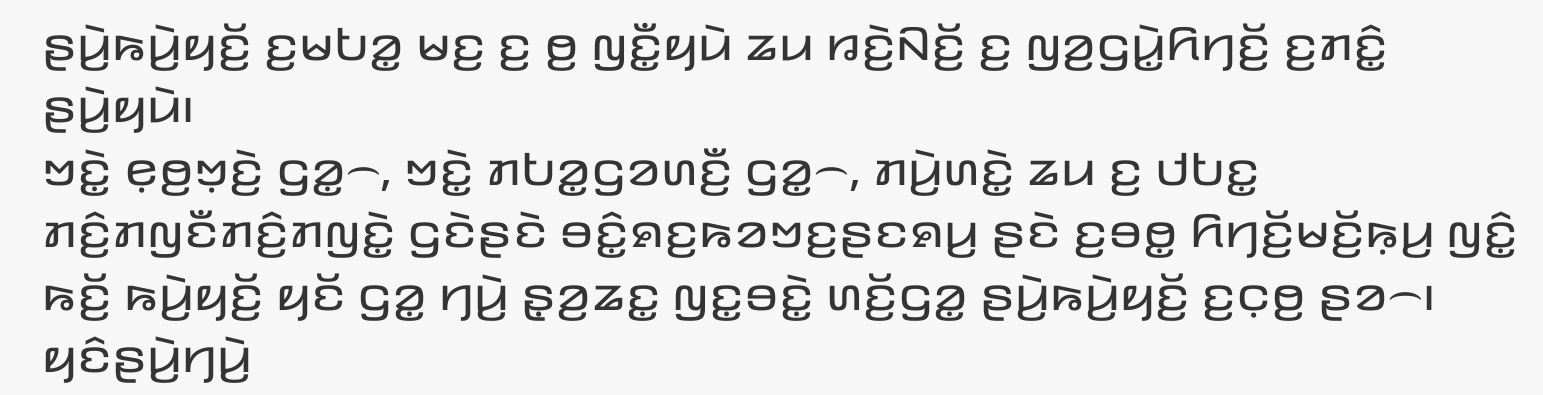ꤔꤣꤧ꤬ꤒꤣꤧ꤬ꤟꤢꤩ꤬ ꤢ꤬ꤗꤝꤤ꤭ ꤗꤢ꤬ ꤢ꤬ ꤥ꤬ ꤜꤢꤪ꤭ꤟꤣꤧ ꤘꤣ ꤙꤢꤧ꤬ꤡꤢꤩ꤬ ꤢ꤬ ꤜꤤ꤬ꤞꤣꤧ꤭ꤖꤚꤢꤩ꤬ ꤢ꤬ꤊꤢꤨ꤭ ꤔꤣꤧ꤬ꤟꤣꤧ꤯
ꤠꤢꤧ꤭ ꤕ꤫ꤥ꤬ꤠ꤫ꤢꤧ꤬ ꤞꤤ꤭꤮, ꤠꤢꤧ꤭ ꤊꤝꤤ꤭ꤞꤤꤛꤢꤪ꤬ ꤞꤤ꤭꤮, ꤊꤣꤧ꤬ꤛꤢꤧ꤭ ꤘꤣ ꤢ꤬ ꤓꤝꤢ꤭ ꤊꤢꤨ꤬ꤊꤜꤢꤪꤊꤢꤨ꤬ꤊꤜꤢꤧ꤭ ꤞꤢꤧꤔꤢꤧ ꤋꤢꤨ꤭ꤎꤢ꤬ꤒꤤꤠꤢ꤬ꤔꤢꤎꤣ꤬ ꤔꤢꤧ ꤢ꤬ꤋꤥ꤭ ꤖꤚꤢꤩ꤬ꤗꤢꤩ꤬ꤒ꤫ꤣ꤬ ꤜꤢꤨ꤭ ꤒꤢꤩ꤬ ꤒꤣꤧ꤬ꤟꤢꤩ꤬ ꤟꤢꤩ ꤞꤤ꤭ ꤚꤣꤧ꤬ ꤔ꤫ꤤ꤬ꤘꤢ꤭ ꤜꤢ꤭ꤋꤢꤧ꤭ ꤛꤢꤩ꤬ꤞꤤ꤭ ꤔꤣꤧ꤬ꤒꤣꤧ꤬ꤟꤢꤩ꤬ ꤢ꤬ꤍ꤫ꤥ꤬ ꤔꤤ꤮꤯
ꤟꤢꤨꤔꤣꤧ꤬ꤚꤣꤧ꤬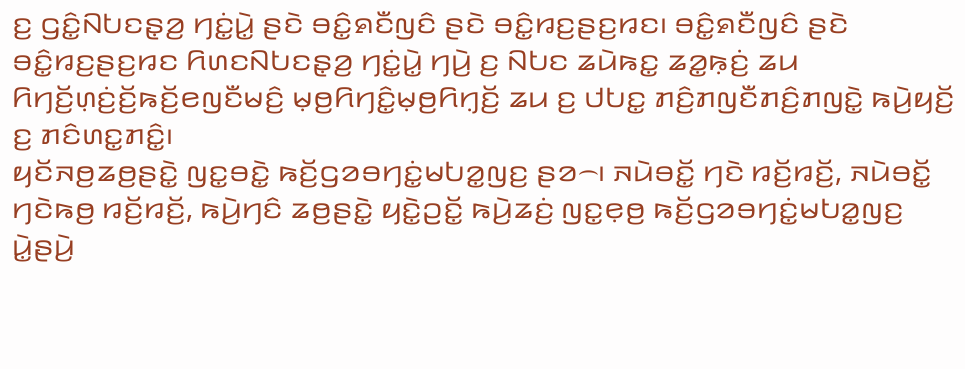ꤢ꤬ ꤞꤢꤨ꤭ꤡꤝꤢꤔ꤫ꤤ꤬ ꤚꤢꤦ꤭ꤣꤧ꤭ ꤔꤢꤧ ꤋꤢꤨ꤭ꤎꤢꤪꤜꤢꤨ ꤔꤢꤧ ꤋꤢꤨ꤭ꤙꤢ꤬ꤔꤢ꤬ꤙꤢ꤯ ꤋꤢꤨ꤭ꤎꤢꤪꤜꤢꤨ ꤔꤢꤧ ꤋꤢꤨ꤭ꤙꤢ꤬ꤔꤢ꤬ꤙꤢ ꤖꤛꤢꤡꤝꤢꤔ꤫ꤤ꤬ ꤚꤢꤦ꤭ꤣꤧ꤭ ꤚꤣꤧ꤬ ꤢ꤬ ꤡꤝꤢ ꤘꤣꤧꤒꤢ꤭ ꤘꤤ꤭ꤒ꤫ꤢꤦ꤬ ꤘꤣ ꤖꤚꤢꤩ꤬ꤛ꤫ꤢꤦ꤬ꤢꤩ꤬ꤒꤢꤩ꤬ꤕꤜꤢꤪꤗꤢꤨ꤬ ꤗ꤫ꤥ꤬ꤖꤚꤢꤨ꤭ꤗ꤫ꤥ꤬ꤖꤚ꤫ꤢꤩ꤬ ꤘꤣ ꤢ꤬ ꤓꤝꤢ꤭ ꤊꤢꤨ꤬ꤊꤜꤢꤪꤊꤢꤨ꤬ꤊꤜꤢꤧ꤭ ꤒꤣꤧ꤬ꤟꤢꤩ꤬ ꤢ꤬ ꤊꤢꤨꤛꤢ꤭ꤊꤢꤨ꤭꤯
ꤟꤢꤩꤏꤥ꤬ꤘꤥ꤬ꤔꤢꤧ꤭ ꤜꤢ꤭ꤋꤢꤧ꤭ ꤒꤢꤩ꤬ꤞꤤꤋꤚꤢꤦ꤭ꤗꤝꤤ꤭ꤜꤢ꤬ ꤔꤤ꤮꤯ ꤏꤣꤧꤋꤢꤩ꤭ ꤚꤢꤧ ꤙꤢꤩ꤬ꤙꤢꤩ꤬, ꤏꤣꤧꤋꤢꤩ꤭ ꤚꤢꤧꤒꤥ꤬ ꤙꤢꤩ꤬ꤙꤢꤩ꤬, ꤒꤣꤧ꤬ꤚꤢꤨ ꤘꤥ꤬ꤔꤢꤧ꤭ ꤟꤢꤧ꤭ꤑꤢꤩ꤭ ꤒꤣꤧ꤬ꤘꤢꤦ꤬ ꤜꤢ꤭ꤕ꤫ꤥ꤬ ꤒꤢꤩ꤬ꤞꤤꤋꤚꤢꤦ꤭ꤗꤝꤤ꤭ꤜꤢ꤬ ꤣꤧ꤭ꤔꤣꤧ꤬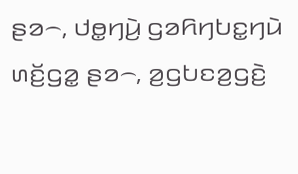ꤔꤤ꤮, ꤓꤥ꤭ꤚꤣꤧ꤬ ꤞꤤꤖꤚꤝꤢ꤭ꤚꤣꤧ ꤛꤢꤩ꤬ꤞꤤ꤭ ꤔꤤ꤮, ꤤ꤬ꤞꤝꤢꤤ꤬ꤞꤢꤧ꤬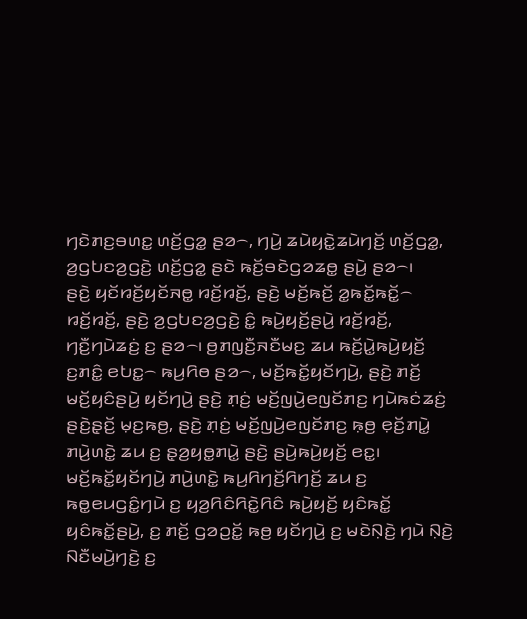ꤚꤢꤧꤊꤢ꤬ꤋꤛꤢ꤭ ꤛꤢꤩ꤬ꤞꤤ꤭ ꤔꤤ꤮, ꤚꤣꤧ꤬ ꤘꤣꤧꤟꤢꤧ꤭ꤘꤣꤧꤚꤢꤩ꤬ ꤛꤢꤩ꤬ꤞꤤ꤭, ꤤ꤬ꤞꤝꤢꤤ꤬ꤞꤢꤧ꤬ ꤛꤢꤩ꤬ꤞꤤ꤭ ꤔꤢꤧ ꤒꤢꤩ꤬ꤋꤢꤧꤞꤤꤘꤥ꤭ ꤔꤣꤧ꤬ ꤔꤤ꤮꤯
ꤔꤢꤧ꤬ ꤟꤢꤩꤙꤢꤩ꤬ꤟꤢꤩꤏꤥ꤭ ꤙꤢꤩ꤬ꤙꤢꤩ꤬, ꤔꤢꤧ꤬ ꤗꤢꤩ꤬ꤒꤢꤩ꤬ ꤤ꤭ꤒꤢꤩ꤭ꤒꤢꤩ꤭꤮ ꤙꤢꤩ꤬ꤙꤢꤩ꤬, ꤔꤢꤧ꤬ ꤤ꤬ꤞꤝꤢꤤ꤬ꤞꤢꤧ꤬ ꤢꤨ꤭ ꤒꤣꤧ꤬ꤟꤢꤩ꤬ꤔꤣꤧ꤬ ꤙꤢꤩ꤬ꤙꤢꤩ꤬, ꤚꤢꤪ꤬ꤚꤣꤧꤘꤢꤦ꤬ ꤢ꤬ ꤔꤤ꤮꤯ ꤥ꤬ꤊꤜꤢꤪ꤬ꤏꤢꤪꤗꤢ꤬ ꤘꤣ ꤒꤢꤩ꤬ꤣꤧ꤭ꤒꤣꤧ꤬ꤟꤢꤩ꤬ ꤢ꤬ꤊꤢꤨ꤭ ꤕꤝꤢ꤭꤮ ꤒꤣ꤬ꤖꤥ ꤔꤤ꤮, ꤗꤢꤩ꤬ꤒꤢꤩ꤭ꤟꤢꤩꤚꤣꤧ꤬, ꤔꤢꤧ꤬ ꤊꤢꤩ꤬ ꤗꤢꤩ꤬ꤟꤢꤨꤔꤣꤧ꤬ ꤟꤢꤩꤚꤣꤧ꤬ ꤔꤢꤧ꤬ ꤊ꤫ꤢꤦ꤬ ꤗꤢꤩ꤬ꤜꤣꤧ꤬ꤕꤜꤢꤩꤊꤢ꤬ ꤚꤣꤧꤒꤢꤦꤘꤢꤦ꤬ ꤔꤢꤧ꤬ꤔ꤫ꤢꤩ꤬ ꤗ꤫ꤢ꤬ꤒꤥ꤬, ꤔꤢꤧ꤬ ꤊ꤫ꤢꤦ꤬ ꤗꤢꤩ꤬ꤜꤣꤧ꤬ꤕꤜꤢꤩꤊꤢ꤬ ꤒ꤫ꤥ꤬ ꤕ꤫ꤢꤩ꤬ꤊꤣꤧ꤭ ꤊꤣꤧ꤬ꤛꤢꤧ꤭ ꤘꤣ ꤢ꤬ ꤔ꤫ꤤ꤬ꤟꤥ꤭ꤊꤣꤧ꤭ ꤔꤢꤧ꤬ ꤔꤣꤧ꤬ꤒꤣꤧ꤬ꤟꤢꤩ꤬ ꤕꤢ꤭꤯
ꤗꤢꤩ꤬ꤒꤢꤩ꤭ꤟꤢꤩꤚꤣꤧ꤬ ꤊꤣꤧ꤬ꤛꤢꤧ꤭ ꤒꤣ꤬ꤖꤚꤢꤩ꤬ꤖꤚꤢꤩ꤬ ꤘꤣ ꤢ꤬ ꤒꤥ꤭ꤕꤣꤞꤢꤨ꤭ꤚꤣꤧ ꤢ꤬ ꤟꤤ꤬ꤖꤢꤨꤖꤢꤧ꤭ꤖꤢꤨ ꤒꤣꤧ꤬ꤟꤢꤩ꤬ ꤟꤢꤨꤒꤢꤩ꤭ ꤟꤢꤨꤒꤢꤩ꤭ꤔꤣꤧ꤬, ꤢ꤬ ꤊꤢꤩ꤬ ꤞꤤꤑꤢꤩ꤭ ꤒꤥ꤬ ꤟꤢꤩꤚꤣꤧ꤬ ꤢ꤬ ꤗꤢꤧꤡ꤫ꤢꤧ꤬ ꤚꤣꤧ ꤡ꤫ꤢꤧ꤬ ꤡꤢꤪꤗꤣꤧ꤬ꤚꤢꤧ꤬ ꤢ꤬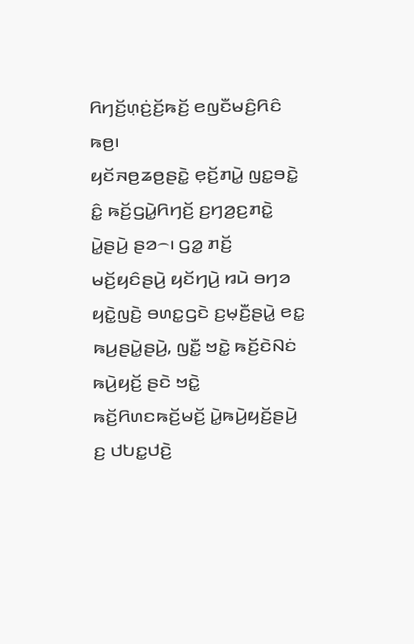ꤖꤚꤢꤩ꤬ꤛ꤫ꤢꤦ꤬ꤢꤩ꤬ꤒꤢꤩ꤬ ꤕꤜꤢꤪꤗꤢꤨ꤬ꤖꤢꤨ ꤒꤥ꤬꤯
ꤟꤢꤩꤏꤥ꤬ꤘꤥ꤬ꤔꤢꤧ꤭ ꤕ꤫ꤢꤩ꤬ꤊꤣꤧ꤭ ꤜꤢ꤭ꤋꤢꤧ꤭ ꤢꤨ꤭ ꤒꤢꤩ꤬ꤞꤣꤧ꤭ꤖꤚꤢꤩ꤬ ꤢ꤬ꤚꤤ꤬ꤢ꤬ꤊꤢꤧ꤭ ꤣꤧ꤭ꤔꤣꤧ꤬ ꤔꤤ꤮꤯ ꤞꤤ꤭ ꤊꤢꤩ꤬ ꤗꤢꤩ꤬ꤟꤢꤨꤔꤣꤧ꤬ ꤟꤢꤩꤚꤣꤧ꤬ ꤙꤣꤧ ꤋꤚꤤ ꤟꤢꤧ꤭ꤜꤢꤧ꤬ ꤋꤛꤢ꤭ꤞꤢꤧ ꤢ꤬ꤗ꤫ꤢꤪ꤬ꤔꤣꤧ꤭ ꤕꤢ꤭ ꤒꤣ꤬ꤔꤣꤧ꤭ꤔꤣꤧ꤬, ꤜꤢꤪ꤭ ꤠꤢꤧ꤭ ꤒꤢꤩ꤬ꤢꤧꤡꤢꤦ ꤒꤣꤧ꤬ꤟꤢꤩ꤬ ꤔꤢꤧ ꤠꤢꤧ꤭ ꤒꤢꤩ꤬ꤖꤛꤢꤒꤢꤩ꤬ꤗꤢꤩ꤬ ꤣꤧ꤭ꤒꤣꤧ꤬ꤟꤢꤩ꤬ꤔꤣꤧ꤬ ꤢ꤬ ꤓꤝꤢ꤭ꤓꤢꤧ꤬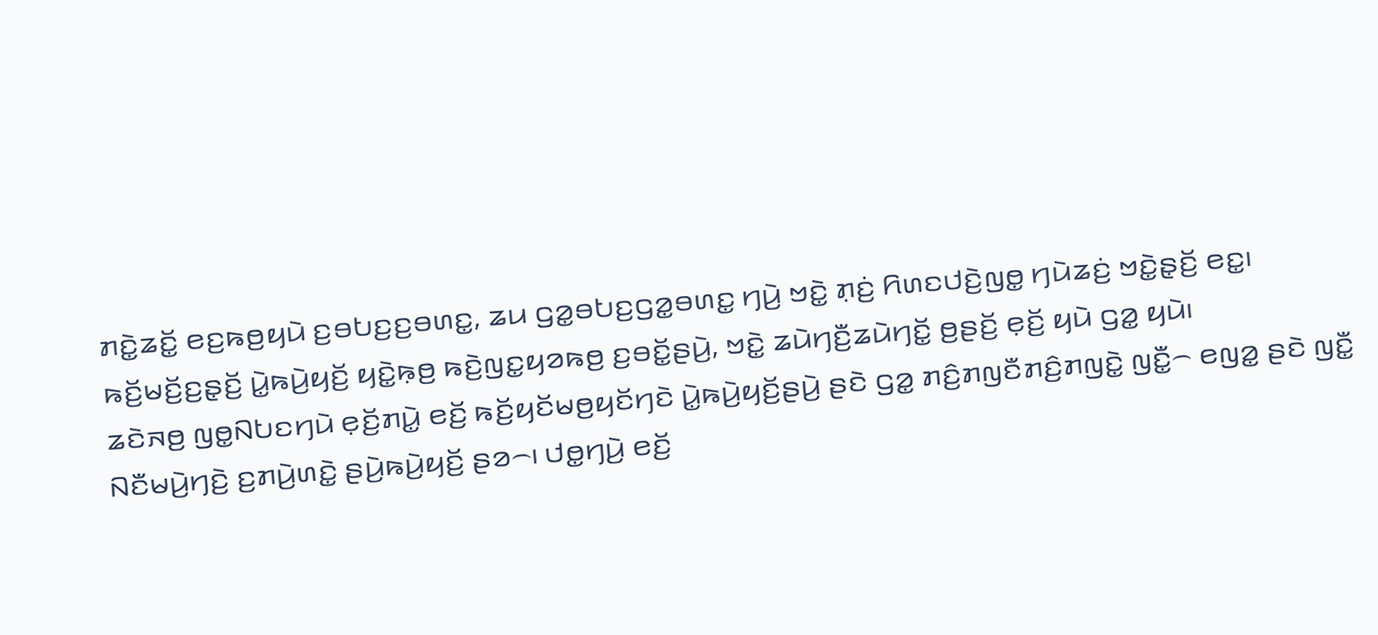ꤊꤢꤧ꤭ꤘꤢꤩ꤭ ꤕꤢ꤬ꤒꤥ꤬ꤟꤣꤧ ꤢ꤬ꤋꤝꤢ꤬ꤢ꤬ꤋꤛꤢ꤭, ꤘꤣ ꤞꤤ꤭ꤋꤝꤢ꤬ꤞꤤ꤭ꤋꤛꤢ꤭ ꤚꤣꤧ꤬ ꤠꤢꤧ꤭ ꤊ꤫ꤢꤦ꤬ ꤖꤛꤢꤓꤢꤧ꤬ꤜꤥ꤭ ꤚꤣꤧꤘꤢꤦ꤬ ꤠꤢꤧ꤭ꤔ꤫ꤢꤩ꤬ ꤕꤢ꤭꤯
ꤒꤢꤩ꤬ꤗꤢꤩ꤬ꤢ꤬ꤔ꤫ꤢꤩ꤬ ꤣꤧ꤭ꤒꤣꤧ꤬ꤟꤢꤩ꤬ ꤟꤢꤧ꤭ꤒ꤫ꤥ꤬ ꤒꤢꤧ꤬ꤜꤢ꤭ꤟꤤꤒꤥ꤬ ꤢ꤬ꤋꤢꤩ꤭ꤔꤣꤧ꤬, ꤠꤢꤧ꤭ ꤘꤣꤧꤚꤢꤪ꤬ꤘꤣꤧꤚꤢꤩ꤭ ꤥ꤬ꤔꤢꤩ꤬ ꤕ꤫ꤢꤩ꤬ ꤟꤣꤧ ꤞꤤ꤭ ꤟꤣꤧ꤯
ꤘꤢꤧꤏꤥ꤬ ꤜꤥ꤭ꤡꤝꤢꤚꤣꤧ ꤕ꤫ꤢꤩ꤬ꤊꤣꤧ꤭ ꤕꤢꤩ꤬ ꤒꤢꤩ꤬ꤟꤢꤩꤗꤥ꤬ꤟꤢꤩꤚꤢꤧ ꤣꤧ꤭ꤒꤣꤧ꤬ꤟꤢꤩ꤬ꤔꤣꤧ꤬ ꤔꤢꤧ ꤞꤤ꤭ ꤊꤢꤨ꤬ꤊꤜꤢꤪꤊꤢꤨ꤬ꤊꤜꤢꤧ꤭ ꤜꤢꤪ꤭꤮ ꤕꤜꤤ꤭ ꤔꤢꤧ ꤜꤢꤪ꤭ ꤡꤢꤪꤗꤣꤧ꤬ꤚꤢꤧ꤬ ꤢ꤬ꤊꤣꤧ꤬ꤛꤢꤧ꤭ ꤔꤣꤧ꤬ꤒꤣꤧ꤬ꤟꤢꤩ꤬ ꤔꤤ꤮꤯ ꤓꤥ꤭ꤚꤣꤧ꤬ ꤕꤢꤩ꤬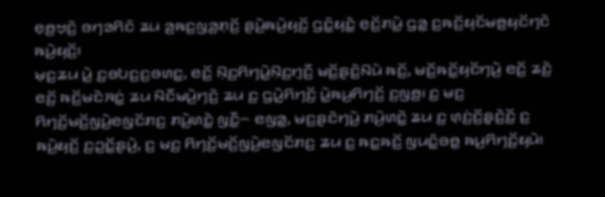ꤕ꤫ꤥ꤬ꤠ꤫ꤢꤧ꤬ ꤋꤚꤤꤖꤢꤨ ꤘꤣ ꤤ꤬ꤒꤢ꤬ꤜꤤ꤬ꤊ꤫ꤢꤩ꤬ ꤔꤣꤧ꤬ꤒꤣꤧ꤬ꤟꤢꤩ꤬ ꤞꤢꤨ꤭ꤟꤢꤧ꤭ ꤕ꤫ꤢꤩ꤬ꤊꤣꤧ꤭ ꤞꤤ꤭ ꤢ꤬ꤒꤢꤩ꤬ꤟꤢꤩꤗꤥ꤬ꤟꤢꤩꤚꤢꤧ ꤒꤣꤧ꤬ꤟꤢꤩ꤬꤯
ꤗ꤫ꤢ꤬ꤘꤣ ꤣꤧ꤭ ꤢ꤬ꤋꤝꤢ꤬ꤢ꤬ꤋꤛꤢ꤭, ꤕꤢꤩ꤬ ꤡ꤫ꤢ꤬ꤖꤚꤣꤧ꤭ꤡ꤫ꤢ꤬ꤚ꤫ꤢꤪ꤬ ꤗꤢꤩ꤬ꤔꤢꤧ꤬ꤡꤣꤧ ꤒꤢꤩ꤬, ꤗꤢꤩ꤬ꤒꤢꤩ꤭ꤟꤢꤩꤚꤣꤧ꤬ ꤕꤢꤩ꤬ ꤘꤢꤧ꤬ ꤕꤢꤩ꤬ ꤒꤢꤩ꤬ꤗꤢꤧꤏꤢꤦ꤭ ꤘꤣ ꤡꤢꤪꤗꤣꤧ꤬ꤚꤢꤧ꤬ ꤘꤣ ꤢ꤬ ꤞꤣꤧ꤭ꤖꤚꤢꤩ꤬ ꤣꤧ꤭ꤒꤣ꤬ꤖꤚꤢꤩ꤬ ꤢ꤬ꤜꤥ꤬꤯ ꤢ꤬ ꤗꤢ꤬ ꤖꤚꤢꤩ꤬ꤗꤢꤩ꤬ꤜꤣꤧ꤬ꤕꤜꤢꤩꤊꤢ꤬ ꤊꤣꤧ꤬ꤛꤢꤧ꤭ ꤜꤢꤪ꤭꤮ ꤕꤜꤤ꤭, ꤗꤢ꤬ꤔꤢꤧꤚꤣꤧ꤬ ꤊꤣꤧ꤬ꤛꤢꤧ꤭ ꤘꤣ ꤢ꤬ ꤛ꤫ꤢꤦ꤬ꤢꤩ꤬ꤔ꤫ꤢꤧ꤬ꤢꤩ꤬ ꤢ꤬ ꤒꤣꤧ꤬ꤟꤢꤩ꤬ ꤢ꤬ꤑꤢꤩ꤭ꤔꤣꤧ꤬, ꤢ꤬ ꤗꤢ꤬ ꤖꤚꤢꤩ꤬ꤗꤢꤩ꤬ꤜꤣꤧ꤬ꤕꤜꤢꤩꤊꤢ꤬ ꤘꤣ ꤢ꤬ ꤒꤢ꤭ꤒꤢꤩ꤬ ꤜꤣꤢꤨ꤭ꤋꤥ꤭ ꤒꤣ꤬ꤖꤚꤢꤩ꤬ꤟꤣꤧ꤯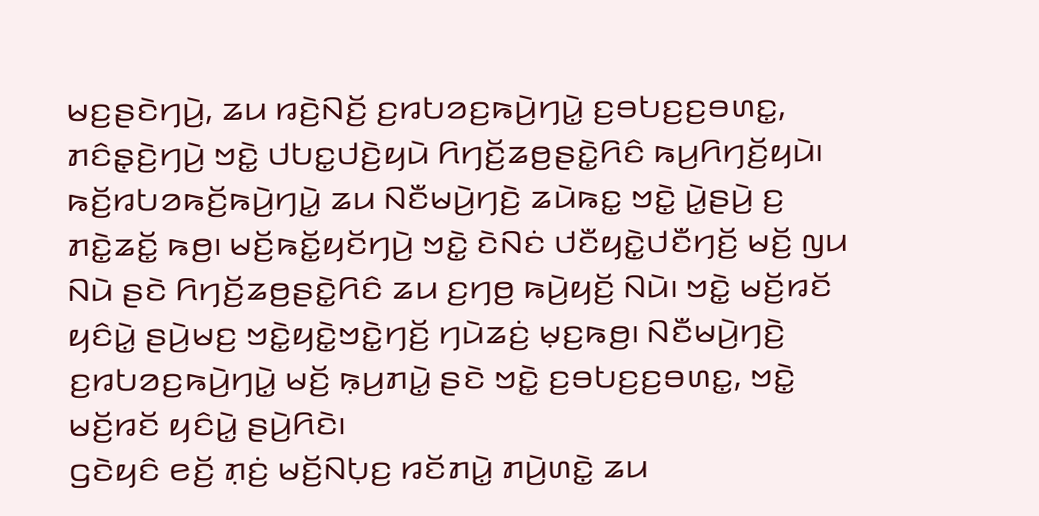ꤗꤢ꤬ꤔꤢꤧꤚꤣꤧ꤬, ꤘꤣ ꤙꤢꤧ꤬ꤡꤢꤩ꤬ ꤢ꤬ꤙꤝꤤꤢ꤬ꤒꤣꤧ꤬ꤚꤣꤧ꤭ ꤢ꤬ꤋꤝꤢ꤬ꤢ꤬ꤋꤛꤢ꤭, ꤊꤢꤨꤔ꤫ꤢꤧ꤬ꤚꤣꤧ꤬ ꤠꤢꤧ꤭ ꤓꤝꤢ꤭ꤓꤢꤧ꤬ꤟꤣꤧ ꤖꤚꤢꤩ꤬ꤘꤥ꤬ꤔꤢꤧ꤭ꤖꤢꤨ ꤒꤣ꤬ꤖꤚꤢꤩ꤬ꤟꤣꤧ꤯ ꤒꤢꤩ꤬ꤙꤝꤤꤒꤢꤩ꤬ꤒꤣꤧ꤬ꤚꤣꤧ꤭ ꤘꤣ ꤡꤢꤪꤗꤣꤧ꤬ꤚꤢꤧ꤬ ꤘꤣꤧꤒꤢ꤭ ꤠꤢꤧ꤭ ꤣꤧ꤭ꤔꤣꤧ꤬ ꤢ꤬ ꤊꤢꤧ꤭ꤘꤢꤩ꤭ ꤒꤥ꤬꤯ ꤗꤢꤩ꤬ꤒꤢꤩ꤭ꤟꤢꤩꤚꤣꤧ꤬ ꤠꤢꤧ꤭ ꤢꤧꤡꤢꤦ ꤓꤢꤪꤟꤢꤧ꤭ꤓꤢꤪꤚꤢꤩ꤬ ꤗꤢꤩ꤬ ꤜꤣ ꤡꤣꤧ ꤔꤢꤧ ꤖꤚꤢꤩ꤬ꤘꤥ꤬ꤔꤢꤧ꤭ꤖꤢꤨ ꤘꤣ ꤢ꤬ꤚꤥ꤬ ꤒꤣꤧ꤬ꤟꤢꤩ꤬ ꤡꤣꤧ꤯ ꤠꤢꤧ꤭ ꤗꤢꤩ꤬ꤙꤢꤩ ꤟꤢꤨꤣꤧ꤭ ꤔꤣꤧ꤬ꤗꤢ꤬ ꤠꤢꤧ꤭ꤟꤢꤧ꤭ꤠꤢꤧ꤭ꤚꤢꤩ꤬ ꤚꤣꤧꤘꤢꤦ꤬ ꤗ꤫ꤢ꤬ꤒꤥ꤬꤯ ꤡꤢꤪꤗꤣꤧ꤬ꤚꤢꤧ꤬ ꤢ꤬ꤙꤝꤤꤢ꤬ꤒꤣꤧ꤬ꤚꤣꤧ꤭ ꤗꤢꤩ꤬ ꤒ꤫ꤣ꤬ꤊꤣꤧ꤭ ꤔꤢꤧ ꤠꤢꤧ꤭ ꤢ꤬ꤋꤝꤢ꤬ꤢ꤬ꤋꤛꤢ꤭, ꤠꤢꤧ꤭ ꤗꤢꤩ꤬ꤙꤢꤩ ꤟꤢꤨꤣꤧ꤭ ꤔꤣꤧ꤬ꤖꤢꤧ꤯
ꤞꤢꤧꤟꤢꤨ ꤕꤢꤩ꤬ ꤊ꤫ꤢꤦ꤬ ꤗꤢꤩ꤬ꤡꤝ꤫ꤢ꤬ ꤙꤢꤩꤊꤣꤧ꤭ ꤊꤣꤧ꤬ꤛꤢꤧ꤭ ꤘꤣ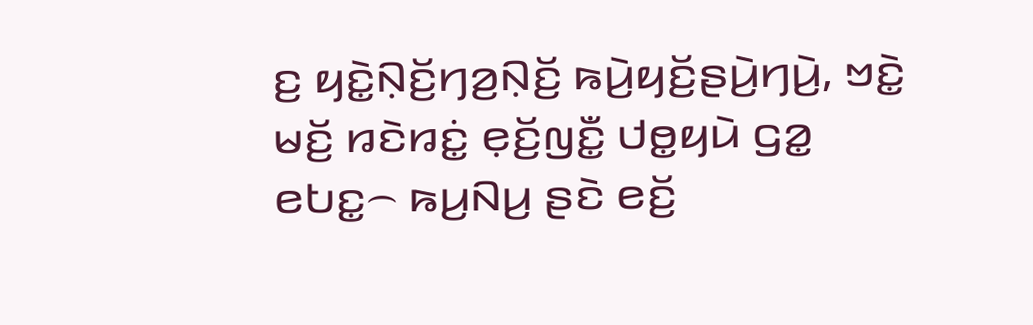ꤢ꤬ ꤟꤢꤧ꤭ꤡ꤫ꤢꤩ꤬ꤚꤤ꤬ꤡ꤫ꤢꤩ꤬ ꤒꤣꤧ꤬ꤟꤢꤩ꤬ꤔꤣꤧ꤬ꤚꤣꤧ꤬, ꤠꤢꤧ꤭ ꤗꤢꤩ꤬ ꤙꤢꤧꤙꤢꤦ꤭ ꤕ꤫ꤢꤩ꤬ꤜꤢꤪ꤭ ꤓꤥ꤭ꤟꤣꤧ ꤞꤤ꤭ ꤕꤝꤢ꤭꤮ ꤒꤣ꤬ꤡꤣ꤬ ꤔꤢꤧ ꤕꤢꤩ꤬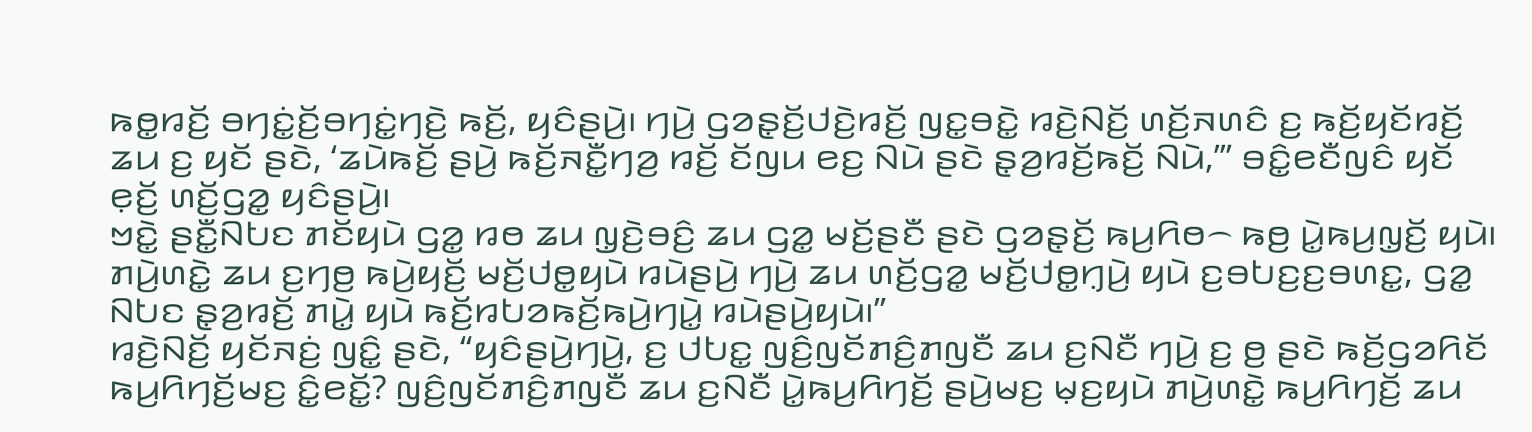ꤒꤥ꤭ꤙꤢꤩ꤬ ꤋꤚꤢꤦ꤭ꤢꤩ꤬ꤋꤚꤢꤦ꤭ꤚꤢꤧ꤬ ꤒꤢꤩ꤬, ꤟꤢꤨꤔꤣꤧ꤬꤯ ꤚꤣꤧ꤬ ꤞꤤꤔ꤫ꤢꤩ꤬ꤓꤢꤧ꤬ꤙꤢꤩ꤬ ꤜꤢ꤭ꤋꤢꤧ꤭ ꤙꤢꤧ꤬ꤡꤢꤩ꤬ ꤛꤢꤩ꤬ꤏꤛꤢꤨ ꤢ꤬ ꤒꤢꤩ꤬ꤟꤢꤩꤙꤢꤩ꤬ ꤘꤣ ꤢ꤬ ꤟꤢꤩ ꤔꤢꤧ, ‘ꤘꤣꤧꤒꤢꤩ꤬ ꤔꤣꤧ꤬ ꤒꤢꤩ꤬ꤏꤢꤪ꤭ꤚꤤ꤬ ꤙꤢꤩ꤬ ꤢꤩꤜꤣ ꤕꤢ꤬ ꤡꤣꤧ ꤔꤢꤧ ꤔ꤫ꤤ꤬ꤙꤢꤩ꤬ꤒꤢꤩ꤬ ꤡꤣꤧ,’” ꤋꤢꤨ꤭ꤕꤢꤪꤜꤢꤨ ꤟꤢꤩ ꤕ꤫ꤢꤩ꤬ ꤛꤢꤩ꤬ꤞꤤ꤭ ꤟꤢꤨꤔꤣꤧ꤬꤯
ꤠꤢꤧ꤭ ꤔꤢꤪ꤭ꤡꤝꤢ ꤊꤢꤩꤟꤣꤧ ꤞꤤ꤭ ꤙꤥ ꤘꤣ ꤜ꤫ꤢꤧ꤬ꤋꤢꤨ꤬ ꤘꤣ ꤞꤤ꤭ ꤗꤢꤩ꤬ꤔꤢꤪ ꤔꤢꤧ ꤞꤤꤔ꤫ꤢꤩ꤬ ꤒꤣ꤬ꤖꤥ꤮ ꤒꤥ꤬ ꤣꤧ꤭ꤒꤣ꤬ꤜ꤫ꤢꤩ꤬ ꤟꤣꤧ꤯ ꤊꤣꤧ꤬ꤛꤢꤧ꤭ ꤘꤣ ꤢ꤬ꤚꤥ꤬ ꤒꤣꤧ꤬ꤟꤢꤩ꤬ ꤗꤢꤩ꤬ꤓꤥ꤭ꤟꤣꤧ ꤙꤣꤧꤔꤣꤧ꤬ ꤚꤣꤧ꤬ ꤘꤣ ꤛꤢꤩ꤬ꤞꤤ꤭ ꤗꤢꤩ꤬ꤓꤥ꤭ꤚ꤫ꤣꤧ꤬ ꤟꤣꤧ ꤢ꤬ꤋꤝꤢ꤬ꤢ꤬ꤋꤛꤢ꤭, ꤞꤤ꤭ ꤡꤝꤢ ꤔ꤫ꤤ꤬ꤙꤢꤩ꤬ ꤊꤣꤧ꤭ ꤟꤣꤧ ꤒꤢꤩ꤬ꤙꤝꤤꤒꤢꤩ꤬ꤒꤣꤧ꤬ꤚꤣꤧ꤭ ꤙꤣꤧꤔꤣꤧ꤬ꤟꤣꤧ꤯”
ꤙꤢꤧ꤬ꤡꤢꤩ꤬ ꤟꤢꤩꤏꤢꤦ꤬ ꤜꤢꤨ꤭ ꤔꤢꤧ, “ꤟꤢꤨꤔꤣꤧ꤬ꤚꤣꤧ꤬, ꤢ꤬ ꤓꤝꤢ꤭ ꤜꤢꤨ꤬ꤜꤢꤩꤊꤢꤨ꤬ꤊꤜꤢꤪ ꤘꤣ ꤢ꤬ꤡꤢꤪ ꤚꤣꤧ꤬ ꤢ꤬ ꤥ꤬ ꤔꤢꤧ ꤒꤢꤩ꤬ꤞꤤꤖꤢꤩ ꤒꤣ꤬ꤖꤚꤢꤩ꤬ꤗꤢ꤬ ꤢꤨ꤭ꤕꤢꤩ꤭? ꤜꤢꤨ꤬ꤜꤢꤩꤊꤢꤨ꤬ꤊꤜꤢꤪ ꤘꤣ ꤢ꤬ꤡꤢꤪ ꤣꤧ꤭ꤒꤣ꤬ꤖꤚꤢꤩ꤬ ꤔꤣꤧ꤬ꤗꤢ꤬ ꤗ꤫ꤢ꤬ꤟꤣꤧ ꤊꤣꤧ꤬ꤛꤢꤧ꤭ ꤒꤣ꤬ꤖꤚꤢꤩ꤬ ꤘꤣ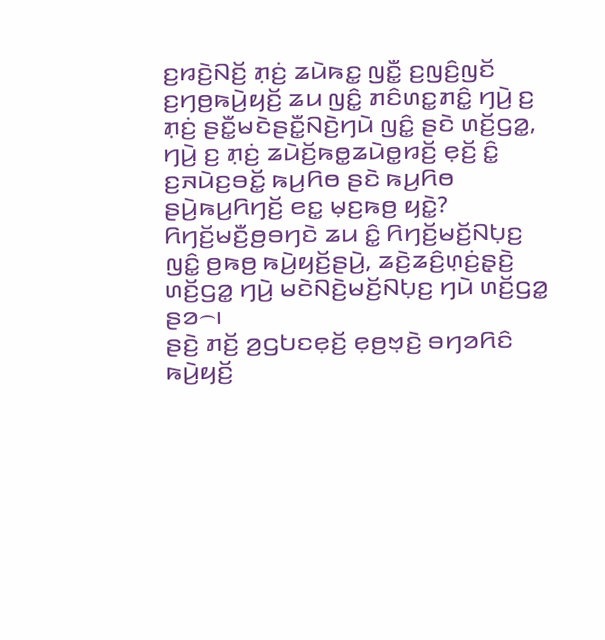ꤢ꤬ꤙꤢꤧ꤬ꤡꤢꤩ꤬ ꤊ꤫ꤢꤦ꤬ ꤘꤣꤧꤒꤢ꤭ ꤜꤢꤪ꤭ ꤢ꤬ꤜꤢꤨ꤬ꤜꤢꤩ ꤢ꤬ꤚꤥ꤬ꤒꤣꤧ꤬ꤟꤢꤩ꤬ ꤘꤣ ꤜꤢꤨ꤭ ꤊꤢꤨꤛꤢ꤭ꤊꤢꤨ꤭ ꤚꤣꤧ꤬ ꤢ꤬ ꤊ꤫ꤢꤦ꤬ ꤔꤢꤪ꤭ꤗꤢꤧꤔꤢꤪ꤭ꤡꤢꤧ꤬ꤚꤣꤧ ꤜꤢꤨ꤭ ꤔꤢꤧ ꤛꤢꤩ꤬ꤞꤤ꤭, ꤚꤣꤧ꤬ ꤢ꤬ ꤊ꤫ꤢꤦ꤬ ꤘꤣꤧꤢꤩ꤬ꤒꤥ꤭ꤘꤣꤧꤥ꤭ꤙꤢꤩ꤬ ꤕ꤫ꤢꤩ꤬ ꤢꤨ꤭ ꤢ꤬ꤏꤣꤧꤢ꤬ꤋꤢꤩ꤭ ꤒꤣ꤬ꤖꤥ ꤔꤢꤧ ꤒꤣ꤬ꤖꤥ ꤔꤣꤧ꤬ꤒꤣ꤬ꤖꤚꤢꤩ꤬ ꤕꤢ꤭ ꤗ꤫ꤢ꤬ꤒꤥ꤬ ꤟꤢꤧ꤭?
ꤖꤚꤢꤩ꤬ꤗꤢꤪ꤬ꤥ꤬ꤋꤚꤢꤧ ꤘꤣ ꤢꤨ꤭ ꤖꤚꤢꤩ꤬ꤗꤢꤩ꤬ꤡꤝ꤫ꤢ꤬ ꤜꤢꤨ꤭ ꤥ꤬ꤒꤥ꤬ ꤒꤣꤧ꤬ꤟꤢꤩ꤬ꤔꤣꤧ꤬, ꤘꤢꤧ꤬ꤘꤢꤨ꤬ꤛ꤫ꤢꤦ꤬ꤔ꤫ꤢꤧ꤬ ꤛꤢꤩ꤬ꤞꤤ꤭ ꤚꤣꤧ꤬ ꤗꤢꤧꤡꤢꤧ꤬ꤗꤢꤩ꤬ꤡꤝ꤫ꤢ꤬ ꤚꤣꤧ ꤛꤢꤩ꤬ꤞꤤ꤭ ꤔꤤ꤮꤯
ꤔꤢꤧ꤬ ꤊꤢꤩ꤬ ꤤ꤬ꤞꤝꤢꤕ꤫ꤢꤩ꤬ ꤕ꤫ꤥ꤬ꤠ꤫ꤢꤧ꤬ ꤋꤚꤤꤖꤢꤨ ꤒꤣꤧ꤬ꤟꤢꤩ꤬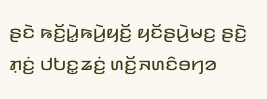ꤔꤢꤧ ꤒꤢꤩ꤬ꤣꤧ꤭ꤒꤣꤧ꤬ꤟꤢꤩ꤬ ꤟꤢꤩꤔꤣꤧ꤬ꤗꤢ꤬ ꤔꤢꤧ꤬ ꤊ꤫ꤢꤦ꤬ ꤓꤝꤢ꤭ꤘꤢꤦ꤬ ꤛꤢꤩ꤬ꤏꤛꤢꤨꤋꤚꤤ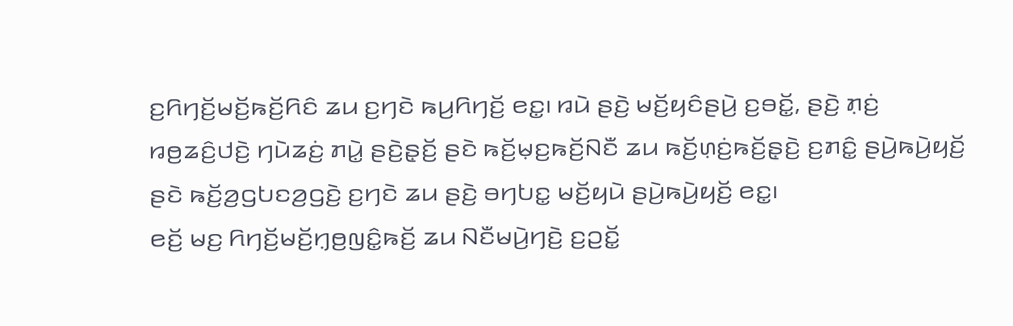ꤢ꤬ꤖꤚꤢꤩ꤬ꤗꤢꤩ꤬ꤒꤢꤩ꤬ꤖꤢꤨ ꤘꤣ ꤢ꤬ꤚꤢꤧ ꤒꤣ꤬ꤖꤚꤢꤩ꤬ ꤕꤢ꤭꤯ ꤙꤣꤧ ꤔꤢꤧ꤬ ꤗꤢꤩ꤬ꤟꤢꤨꤔꤣꤧ꤬ ꤢ꤬ꤋꤢꤩ꤭, ꤔꤢꤧ꤬ ꤊ꤫ꤢꤦ꤬ ꤙꤥ꤬ꤘꤢꤨ꤬ꤓꤢꤧ꤬ ꤚꤣꤧꤘꤢꤦ꤬ ꤊꤣꤧ꤭ ꤔꤢꤧ꤬ꤔ꤫ꤢꤩ꤬ ꤔꤢꤧ ꤒꤢꤩ꤬ꤗ꤫ꤢ꤬ꤒꤢꤩ꤬ꤡꤢꤪ ꤘꤣ ꤒꤢꤩ꤬ꤛ꤫ꤢꤦ꤬ꤒꤢꤩ꤬ꤔ꤫ꤢꤧ꤬ ꤢ꤬ꤊꤢꤨ꤭ ꤔꤣꤧ꤬ꤒꤣꤧ꤬ꤟꤢꤩ꤬ ꤔꤢꤧ ꤒꤢꤩ꤬ꤤ꤬ꤞꤝꤢꤤ꤬ꤞꤢꤧ꤬ ꤢ꤬ꤚꤢꤧ ꤘꤣ ꤔꤢꤧ꤬ ꤋꤚꤝꤢ꤭ ꤗꤢꤩ꤬ꤟꤣꤧ ꤔꤣꤧ꤬ꤒꤣꤧ꤬ꤟꤢꤩ꤬ ꤕꤢ꤭꤯
ꤕꤢꤩ꤬ ꤗꤢ꤬ ꤖꤚꤢꤩ꤬ꤗꤢꤩ꤬ꤚ꤫ꤥ꤬ꤜꤢꤨ꤭ꤒꤢꤩ꤬ ꤘꤣ ꤡꤢꤪꤗꤣꤧ꤬ꤚꤢꤧ꤬ ꤢ꤬ꤑꤢꤩ꤭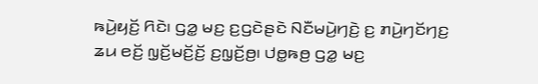ꤒꤣꤧ꤬ꤟꤢꤩ꤬ ꤖꤢꤧ꤯ ꤞꤤ꤭ ꤗꤢ꤬ ꤢ꤬ꤞꤢꤧꤔꤢꤧ ꤡꤢꤪꤗꤣꤧ꤬ꤚꤢꤧ꤬ ꤢ꤬ ꤊꤣꤧ꤬ꤚꤢꤩꤚꤢ꤬ ꤘꤣ ꤕꤢꤩ꤬ ꤜ꤫ꤢꤩ꤬ꤗꤢꤩ꤬ꤢꤩ꤬ ꤢ꤬ꤜ꤫ꤢꤩ꤬ꤥ꤬꤯ ꤓꤥ꤭ꤒꤥ꤬ ꤞꤤ꤭ ꤗꤢ꤬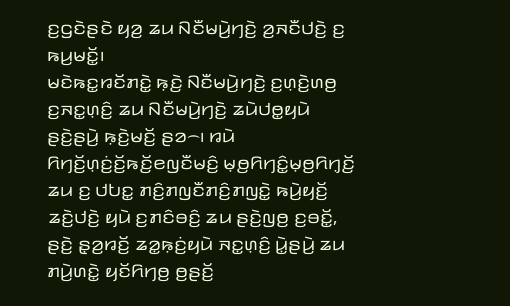ꤢ꤬ꤞꤢꤧꤔꤢꤧ ꤟꤤ꤬ ꤘꤣ ꤡꤢꤪꤗꤣꤧ꤬ꤚꤢꤧ꤬ ꤤ꤬ꤏꤢꤪꤓꤢꤧ꤬ ꤢ꤬ ꤒꤣ꤬ꤗꤢꤩ꤭꤯
ꤗꤢꤧꤒꤢ꤭ꤙꤢꤩꤊꤢꤧ꤭ ꤒ꤫ꤢꤧ꤬ ꤡꤢꤪꤗꤣꤧ꤬ꤚꤢꤧ꤬ ꤢ꤬ꤛ꤫ꤢꤧ꤬ꤛꤥ꤬ ꤢ꤬ꤏꤢ꤭ꤛ꤫ꤢꤨ꤬ ꤘꤣ ꤡꤢꤪꤗꤣꤧ꤬ꤚꤢꤧ꤬ ꤘꤣꤧꤓꤥ꤭ꤟꤣꤧ ꤔꤢꤧ꤬ꤔꤣꤧ꤬ ꤒ꤫ꤢꤧ꤬ꤗꤢꤩ꤬ ꤔꤤ꤮꤯ ꤙꤣꤧ ꤖꤚꤢꤩ꤬ꤛ꤫ꤢꤦ꤬ꤢꤩ꤬ꤒꤢꤩ꤬ꤕꤜꤢꤪꤗꤢꤨ꤬ ꤗ꤫ꤥ꤬ꤖꤚꤢꤨ꤭ꤗ꤫ꤥ꤬ꤖꤚ꤫ꤢꤩ꤬ ꤘꤣ ꤢ꤬ ꤓꤝꤢ꤭ ꤊꤢꤨ꤬ꤊꤜꤢꤪꤊꤢꤨ꤬ꤊꤜꤢꤧ꤭ ꤒꤣꤧ꤬ꤟꤢꤩ꤬ ꤘꤢꤧ꤬ꤓꤢꤧ꤬ ꤟꤣꤧ ꤢ꤬ꤊꤢꤨꤋꤢꤨ꤬ ꤘꤣ ꤔꤢꤧ꤬ꤜꤥ꤬ ꤢ꤬ꤋꤢꤩ꤭, ꤔꤢꤧ꤬ ꤔ꤫ꤤ꤬ꤙꤢꤩ꤬ ꤘꤤ꤭ꤒ꤫ꤢꤦ꤬ꤟꤣꤧ ꤏꤢ꤭ꤛ꤫ꤢꤨ꤬ ꤣꤧ꤭ꤔꤣꤧ꤬ ꤘꤣ ꤊꤣꤧ꤬ꤛꤢꤧ꤭ ꤟꤢꤩꤖꤚꤥ꤬ ꤥ꤬ꤔꤢꤩ꤬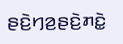ꤔꤢꤧ꤬ꤚꤤ꤬ꤔꤢꤧ꤬ꤊꤢꤧ꤭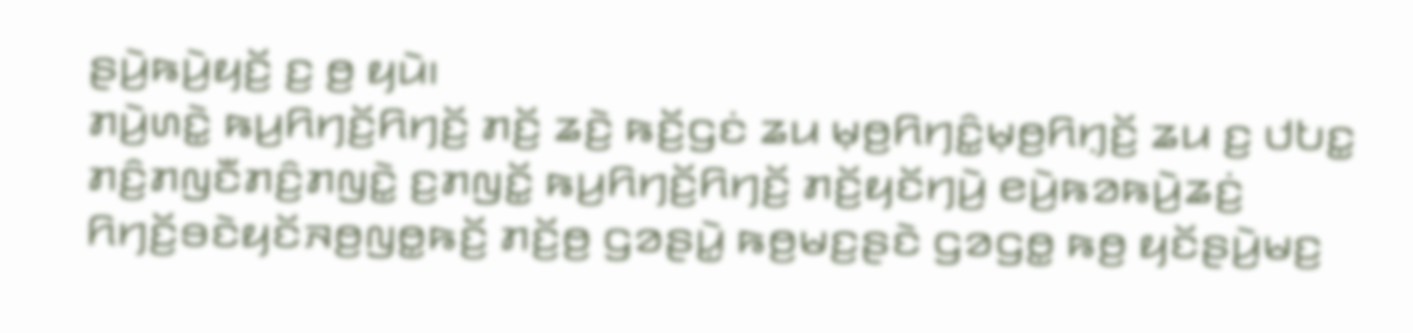ꤔꤣꤧ꤬ꤒꤣꤧ꤬ꤟꤢꤩ꤬ ꤢ꤬ ꤥ꤬ ꤟꤣꤧ꤯
ꤊꤣꤧ꤬ꤛꤢꤧ꤭ ꤒꤣ꤬ꤖꤚꤢꤩ꤬ꤖꤚꤢꤩ꤬ ꤊꤢꤩ꤬ ꤘꤢꤧ꤬ ꤒꤢꤩ꤬ꤞꤢꤦ ꤘꤣ ꤗ꤫ꤥ꤬ꤖꤚꤢꤨ꤭ꤗ꤫ꤥ꤬ꤖꤚ꤫ꤢꤩ꤬ ꤘꤣ ꤢ꤬ ꤓꤝꤢ꤭ ꤊꤢꤨ꤬ꤊꤜꤢꤪꤊꤢꤨ꤬ꤊꤜꤢꤧ꤭ ꤢ꤬ꤊꤜꤢꤩ꤭ ꤒꤣ꤬ꤖꤚꤢꤩ꤬ꤖꤚꤢꤩ꤬ ꤊꤢꤩ꤬ꤟꤢꤩꤚꤣꤧ꤬ ꤕꤣꤧ꤬ꤒꤤꤒꤣꤧ꤬ꤘꤢꤦ꤬ ꤖꤚꤢꤩ꤬ꤋꤢꤧꤟꤢꤩꤏꤥ꤬ꤜꤥ꤭ꤒꤢꤩ꤬ ꤊꤢꤩ꤬ꤥ꤬ ꤞꤤꤔꤣꤧ꤭ ꤒꤥ꤬ꤗꤢ꤬ꤔꤢꤧ ꤞꤤꤞꤥ꤭ ꤒꤥ꤬ ꤟꤢꤩꤔꤣꤧ꤬ꤗꤢ꤬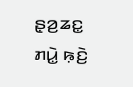ꤔ꤫ꤤ꤬ꤘꤢ꤭ ꤊꤣꤧ꤭ ꤒ꤫ꤢꤧ꤬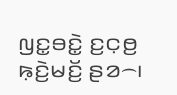ꤜꤢ꤭ꤋꤢꤧ꤭ ꤢ꤬ꤍ꤫ꤥ꤬ ꤒ꤫ꤢꤧ꤬ꤗꤢꤩ꤬ ꤔꤤ꤮꤯